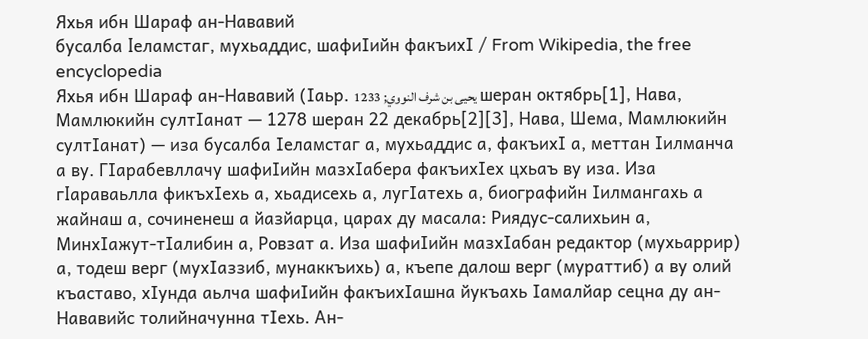Яхья ибн Шараф ан-Нававий
бусалба ӏеламстаг, мухьаддис, шафиӀийн факъихӀ / From Wikipedia, the free encyclopedia
Яхья ибн Шараф ан-Нававий (Ӏаьр. يحيى بن شرف النووي; 1233 шеран октябрь[1], Нава, Мамлюкийн султӀанат — 1278 шеран 22 декабрь[2][3], Нава, Шема, Мамлюкийн султӀанат) — иза бусалба Ӏеламстаг а, мухьаддис а, факъихӀ а, меттан Ӏилманча а ву. ГӀарабевллачу шафиӀийн мазхӀабера факъихӀех цхьаъ ву иза. Иза гӏараваьлла фикъхӀехь а, хьадисехь а, лугӀатехь а, биографийн Ӏилмангахь а жайнаш а, сочиненеш а йазйарца, царах ду масала: Риядус-салихьин а, МинхӀажут-тӀалибин а, Ровзат а. Иза шафиӀийн мазхӀабан редактор (мухьаррир) а, тодеш верг (мухӀаззиб, мунаккъихь) а, къепе далош верг (мураттиб) а ву олий къаставо, хӀунда аьлча шафиӀийн факъихӀашна йукъахь Ӏамалйар сецна ду ан-Нававийс толийначунна тӀехь. Ан-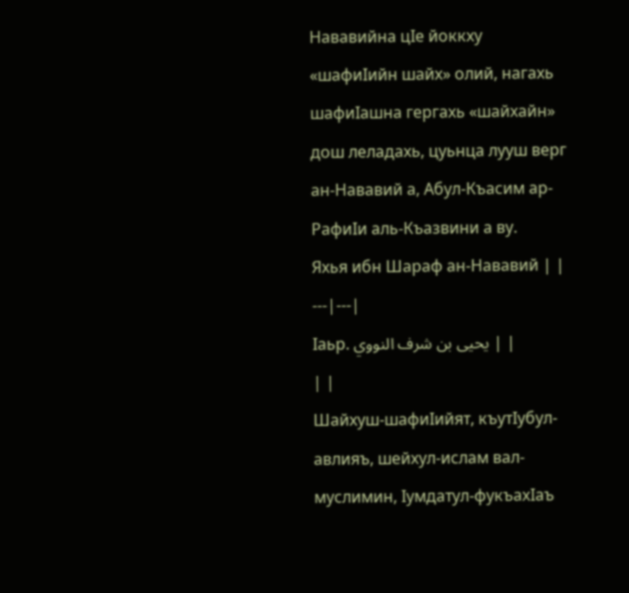Нававийна цӀе йоккху «шафиӀийн шайх» олий, нагахь шафиӀашна гергахь «шайхайн» дош леладахь, цуьнца лууш верг ан-Нававий а, Абул-Къасим ар-РафиӀи аль-Къазвини а ву.
Яхья ибн Шараф ан-Нававий | |
---|---|
Ӏаьр. يحيى بن شرف النووي | |
| |
Шайхуш-шафиӀийят, къутӀубул-авлияъ, шейхул-ислам вал-муслимин, Ӏумдатул-фукъахӀаъ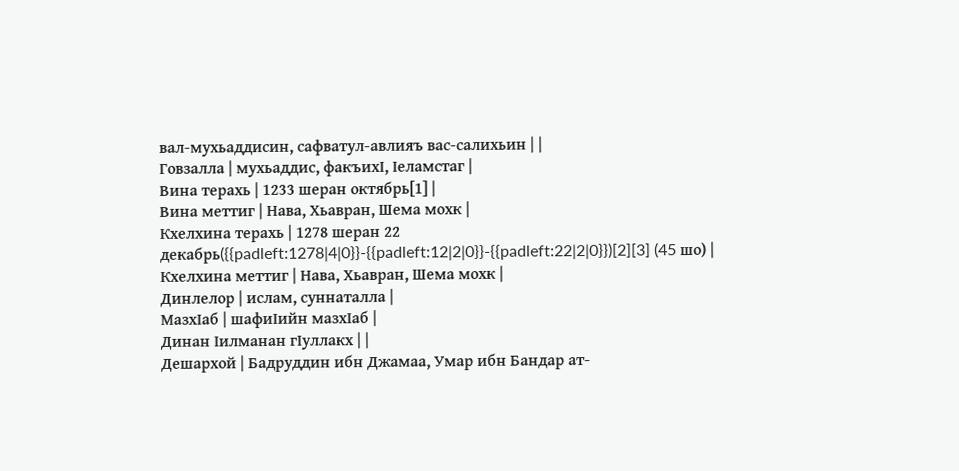вал-мухьаддисин, сафватул-авлияъ вас-салихьин | |
Говзалла | мухьаддис, факъихӀ, Ӏеламстаг |
Вина терахь | 1233 шеран октябрь[1] |
Вина меттиг | Нава, Хьавран, Шема мохк |
Кхелхина терахь | 1278 шеран 22 декабрь({{padleft:1278|4|0}}-{{padleft:12|2|0}}-{{padleft:22|2|0}})[2][3] (45 шо) |
Кхелхина меттиг | Нава, Хьавран, Шема мохк |
Динлелор | ислам, суннаталла |
МазхӀаб | шафиӀийн мазхӀаб |
Динан Ӏилманан гӀуллакх | |
Дешархой | Бадруддин ибн Джамаа, Умар ибн Бандар ат-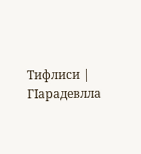Тифлиси |
ГӀарадевлла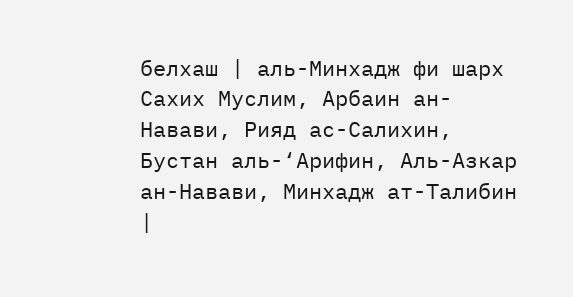белхаш | аль-Минхадж фи шарх Сахих Муслим, Арбаин ан-Навави, Рияд ас-Салихин, Бустан аль-‘Арифин, Аль-Азкар ан-Навави, Минхадж ат-Талибин |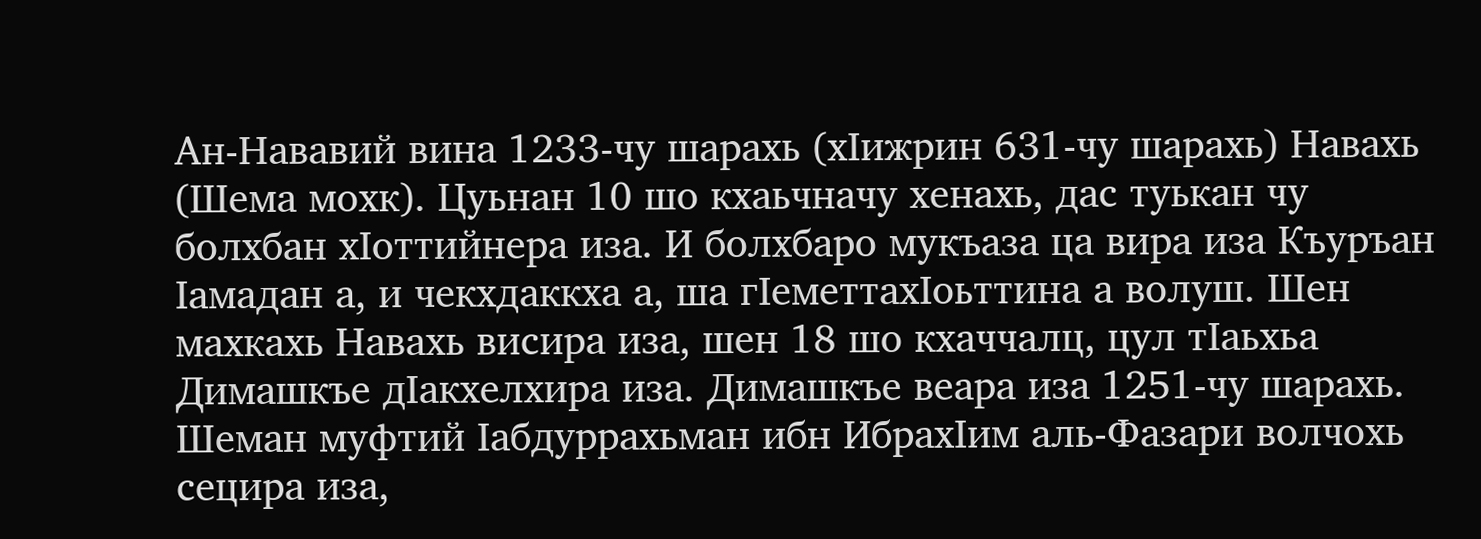Ан-Нававий вина 1233-чу шарахь (хӀижрин 631-чу шарахь) Навахь (Шема мохк). Цуьнан 10 шо кхаьчначу хенахь, дас туькан чу болхбан хӀоттийнера иза. И болхбаро мукъаза ца вира иза Къуръан Ӏамадан а, и чекхдаккха а, ша гӀеметтахӀоьттина а волуш. Шен махкахь Навахь висира иза, шен 18 шо кхаччалц, цул тӀаьхьа Димашкъе дӀакхелхира иза. Димашкъе веара иза 1251-чу шарахь. Шеман муфтий Ӏабдуррахьман ибн ИбрахӀим аль-Фазари волчохь сецира иза,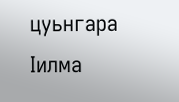цуьнгара Ӏилма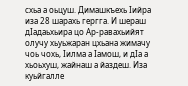схьа а оьцуш. Димашкъехь Ӏийра иза 28 шарахь гергга. И шераш дӀадаьхьира цо Ар-равахьийят олучу хьуьжаран цхьана жимачу чоь чохь, Ӏилма а Ӏамош, и дӀа а хьоьхуш, жайнаш а йаздеш. Иза куьйгалле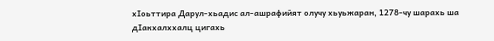хӀоьттира Дарул-хьадис ал-ашрафийят олучу хьуьжаран, 1278-чу шарахь ша дӀакхалххалц цигахь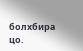болхбира цо.